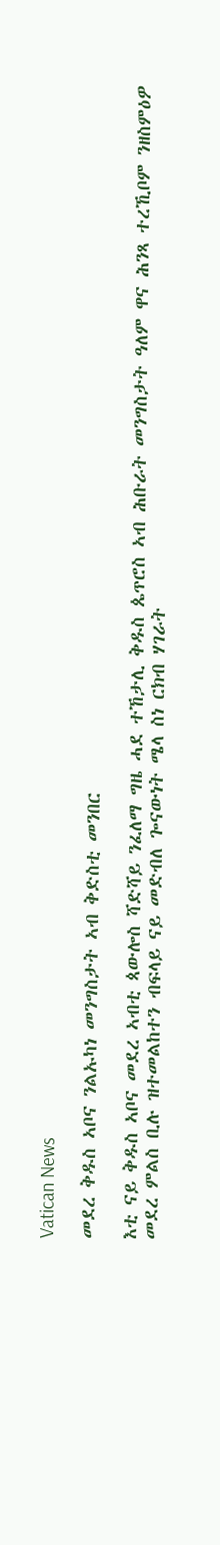Vatican News

መደረ ቅዱስ ኣቦና ንልኡካነ መንግስታት ኣብ ቅድስቲ መንበር

እቲ ናይ ቅዱስ ኣቦና መደረ ኣብቲ ጳውሎስ ሻድሻይ ንፈለማ ግዜ ሓደ ተኸታሊ ቅዱስ ጴጥሮስ ኣብ ሕቡራት መንግስታት ዓለም ዋና ሕንጻ ተረኺቦም ንዘስምዕዎ መደረ ምልስ ቢሉ ዝተመልከተን ብፍላይ ናይ መድብለ ጐናውነት ሜላ ስነ ርክብ ሃገራት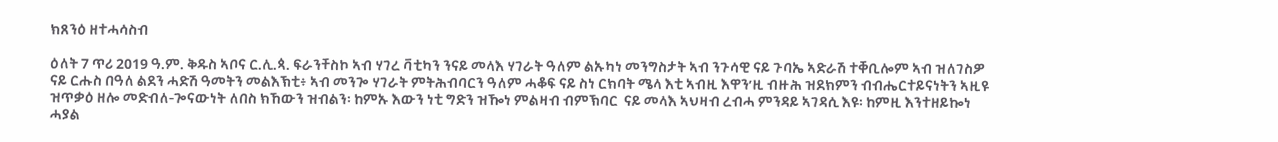ክጸንዕ ዘተሓሳስብ

ዕለት 7 ጥሪ 2019 ዓ.ም. ቅዱስ ኣቦና ር.ሊ.ጳ. ፍራንቸስኮ ኣብ ሃገረ ቫቲካን ንናይ መላእ ሃገራት ዓለም ልኡካነ መንግስታት ኣብ ንጉሳዊ ናይ ጉባኤ ኣድራሽ ተቐቢሎም ኣብ ዝለገስዎ ናይ ርሑስ በዓለ ልደን ሓድሽ ዓመትን መልእኽቲ፥ ኣብ መንጐ ሃገራት ምትሕብባርን ዓለም ሓቆፍ ናይ ስነ ርክባት ሜላ እቲ ኣብዚ እዋን’ዚ ብዙሕ ዝደክምን ብብሔርተይናነትን ኣዚዩ ዝጥቃዕ ዘሎ መድብለ-ጐናውነት ለበስ ክኸውን ዝብልን፡ ከምኡ እውን ነቲ ግድን ዝዀነ ምልዛብ ብምኽባር  ናይ መላእ ኣህዛብ ረብሓ ምንዳይ ኣገዳሲ እዩ፡ ከምዚ እንተዘይኰነ ሓያል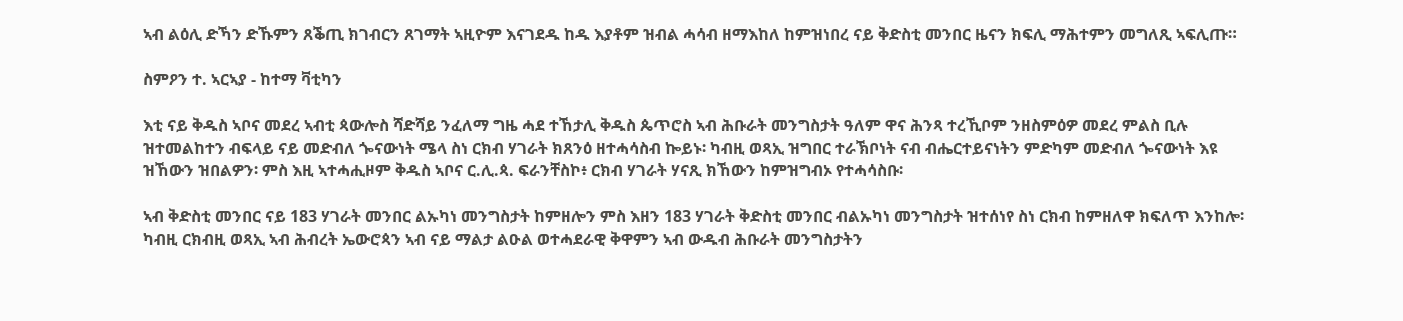ኣብ ልዕሊ ድኻን ድኹምን ጸቕጢ ክገብርን ጸገማት ኣዚዮም እናገደዱ ከዱ እያቶም ዝብል ሓሳብ ዘማእከለ ከምዝነበረ ናይ ቅድስቲ መንበር ዜናን ክፍሊ ማሕተምን መግለጺ ኣፍሊጡ።

ስምዖን ተ. ኣርኣያ - ከተማ ቫቲካን

እቲ ናይ ቅዱስ ኣቦና መደረ ኣብቲ ጳውሎስ ሻድሻይ ንፈለማ ግዜ ሓደ ተኸታሊ ቅዱስ ጴጥሮስ ኣብ ሕቡራት መንግስታት ዓለም ዋና ሕንጻ ተረኺቦም ንዘስምዕዎ መደረ ምልስ ቢሉ ዝተመልከተን ብፍላይ ናይ መድብለ ጐናውነት ሜላ ስነ ርክብ ሃገራት ክጸንዕ ዘተሓሳስብ ኰይኑ፡ ካብዚ ወጻኢ ዝግበር ተራኽቦነት ናብ ብሔርተይናነትን ምድካም መድብለ ጐናውነት እዩ ዝኸውን ዝበልዎን፡ ምስ እዚ ኣተሓሒዞም ቅዱስ ኣቦና ር.ሊ.ጳ. ፍራንቸስኮ፥ ርክብ ሃገራት ሃናጺ ክኸውን ከምዝግብኦ የተሓሳስቡ፡

ኣብ ቅድስቲ መንበር ናይ 183 ሃገራት መንበር ልኡካነ መንግስታት ከምዘሎን ምስ እዘን 183 ሃገራት ቅድስቲ መንበር ብልኡካነ መንግስታት ዝተሰነየ ስነ ርክብ ከምዘለዋ ክፍለጥ እንከሎ፡ ካብዚ ርክብዚ ወጻኢ ኣብ ሕብረት ኤውሮጳን ኣብ ናይ ማልታ ልዑል ወተሓደራዊ ቅዋምን ኣብ ውዱብ ሕቡራት መንግስታትን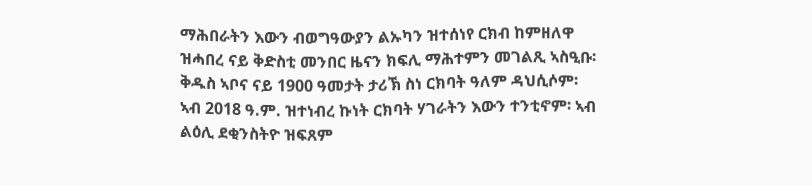ማሕበራትን እውን ብወግዓውያን ልኡካን ዝተሰነየ ርክብ ከምዘለዋ ዝሓበረ ናይ ቅድስቲ መንበር ዜናን ክፍሊ ማሕተምን መገልጺ ኣስዒቡ፡ ቅዱስ ኣቦና ናይ 1900 ዓመታት ታሪኽ ስነ ርክባት ዓለም ዳህሲሶም፡ ኣብ 2018 ዓ.ም. ዝተነብረ ኩነት ርክባት ሃገራትን እውን ተንቲኖም፡ ኣብ ልዕሊ ደቂንስትዮ ዝፍጸም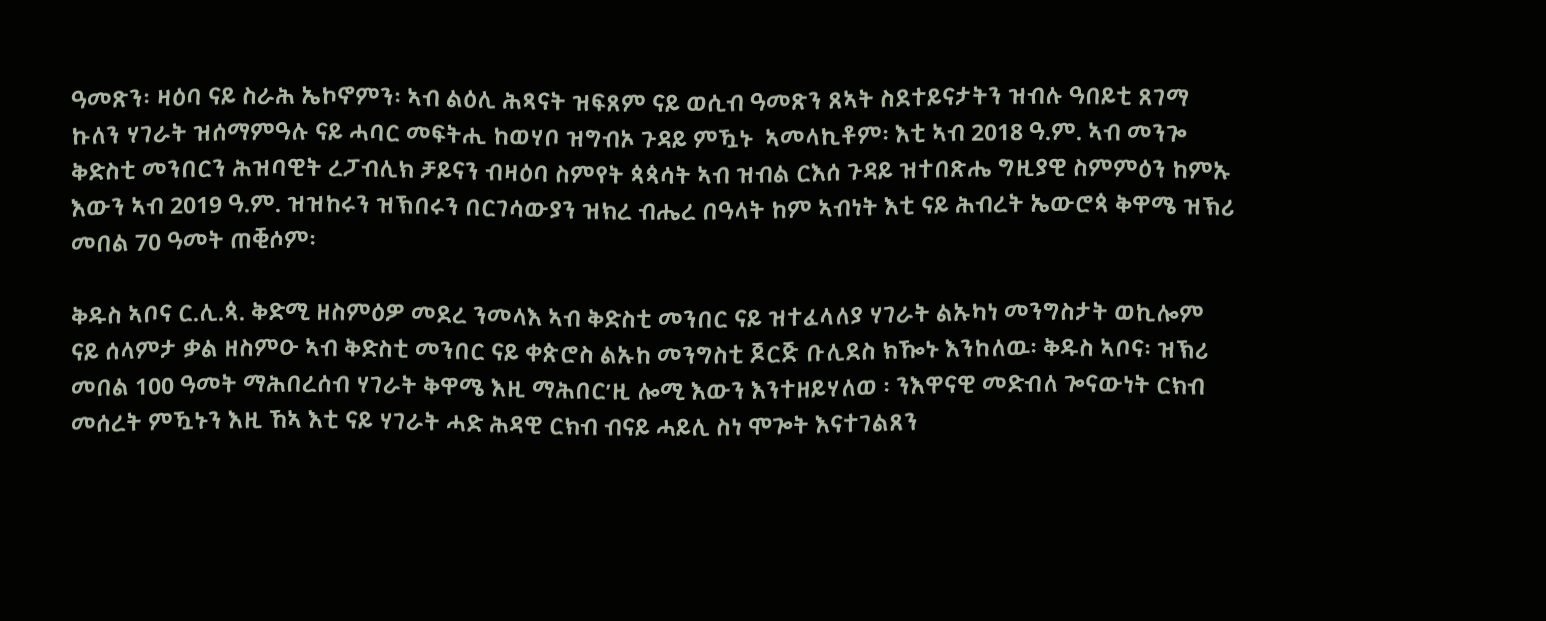ዓመጽን፡ ዛዕባ ናይ ስራሕ ኤኮኖምን፡ ኣብ ልዕሊ ሕጻናት ዝፍጸም ናይ ወሲብ ዓመጽን ጸኣት ስደተይናታትን ዝብሉ ዓበይቲ ጸገማ ኩለን ሃገራት ዝሰማምዓሉ ናይ ሓባር መፍትሒ ከወሃቦ ዝግብኦ ጉዳይ ምዃኑ  ኣመላኪቶም፡ እቲ ኣብ 2018 ዓ.ም. ኣብ መንጐ ቅድስቲ መንበርን ሕዝባዊት ረፓብሊክ ቻይናን ብዛዕባ ስምየት ጳጳሳት ኣብ ዝብል ርእሰ ጉዳይ ዝተበጽሔ ግዚያዊ ስምምዕን ከምኡ እውን ኣብ 2019 ዓ.ም. ዝዝከሩን ዝኽበሩን በርገሳውያን ዝክረ ብሔረ በዓላት ከም ኣብነት እቲ ናይ ሕብረት ኤውሮጳ ቅዋሜ ዝኽሪ መበል 70 ዓመት ጠቒሶም፡

ቅዱስ ኣቦና ር.ሊ.ጳ. ቅድሚ ዘስምዕዎ መደረ ንመላእ ኣብ ቅድስቲ መንበር ናይ ዝተፈላለያ ሃገራት ልኡካነ መንግስታት ወኪሎም ናይ ሰላምታ ቃል ዘስምዑ ኣብ ቅድስቲ መንበር ናይ ቀጵሮስ ልኡከ መንግስቲ ጆርጅ ቡሊደስ ክዀኑ እንከለዉ፡ ቅዱስ ኣቦና፡ ዝኽሪ መበል 100 ዓመት ማሕበረሰብ ሃገራት ቅዋሜ እዚ ማሕበር’ዚ ሎሚ እውን እንተዘይሃለወ ፡ ንእዋናዊ መድብለ ጐናውነት ርክብ መሰረት ምዃኑን እዚ ኸኣ እቲ ናይ ሃገራት ሓድ ሕዳዊ ርክብ ብናይ ሓይሊ ስነ ሞጐት እናተገልጸን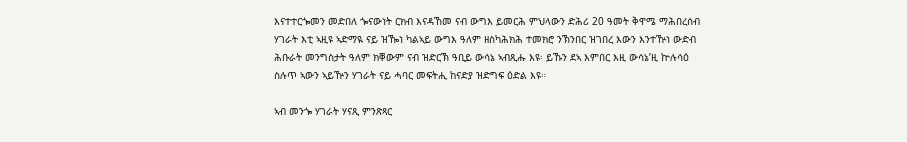እናተተርጐመን መድበለ ጐናውነት ርክብ እናዳኸመ ናብ ውግእ ይመርሕ ምህላውን ድሕሪ 20 ዓመት ቅዋሜ ማሕበረሰብ ሃገራት እቲ ኣዚዩ ኣድማዪ ናይ ዝዀነ ካልኣይ ውግእ ዓለም ዘስካሕክሕ ተመክሮ ንኽንበር ዝገበረ እውን እንተዅነ ውድብ ሕቡራት መንግስታት ዓለም ክቐውም ናብ ዝድርኽ ዓቢይ ውሳኔ ኣብጺሑ እዩ፡ ይኹን ደኣ እምበር እዚ ውሳኔ’ዚ ኵሉሳዕ ስሉጥ ኣውን ኣይዅን ሃገራት ናይ ሓባር መፍትሒ ከናድያ ዝድግፍ ዕድል እዩ።

ኣብ መንጐ ሃገራት ሃናጺ ምንጽጻር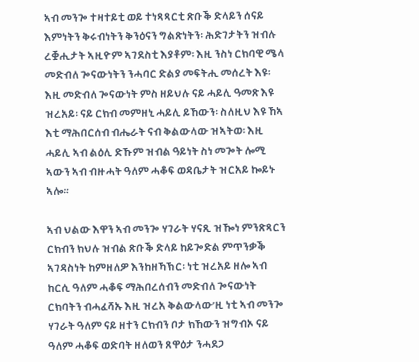ኣብ መንጐ ተዛተይቲ ወይ ተነጻጻርቲ ጽቡቕ ድላይን ሰናይ እምነትን ቅሩብነትን ቅንዕናን ግልጽነትን፡ ሕድገታትን ዝብሉ ረቛሒታት ኣዚዮም ኣገደስቲ እያቶም፡ እዚ ንስነ ርክባዊ ሜላ መድብለ ጐናውነትን ንሓባር ድልያ መፍትሒ መሰረት እዩ፡ እዚ መድብለ ጐናውነት ምስ ዘይህሉ ናይ ሓይሊ ዓመጽ እዩ ዝረአይ፡ ናይ ርክብ መምዘኒ ሓይሊ ይኸውን፡ ስለዚህ እዩ ኸኣ እቲ ማሕበርሰብ ብሔራት ናብ ቅልውላው ዝኣትወ፡ እዚ ሓይሊ ኣብ ልዕሊ ድኹም ዝብል ዓይነት ስነ መጐት ሎሚ ኣውን ኣብ ብዙሓት ዓለም ሓቆፍ ወዳቤታት ዝርአይ ኰይኑ ኣሎ።

ኣብ ህልው እዋን ኣብ መንጐ ሃገራት ሃናጺ ዝዀነ ምንጽጻርን ርክብን ክህሉ ዝብል ጽቡቕ ድላይ ከይጐድል ምጥንቃቕ ኣገዳስነት ከምዘለዎ እንከዘኻኽር፡ ነቲ ዝረአይ ዘሎ ኣብ ከርሲ ዓለም ሓቆፍ ማሕበረሰብን መድብለ ጐናውነት ርክባትን ብሓፈሻኡ እዚ ዝረአ ቅልውላው’ዚ ነቲ ኣብ መንጐ ሃገራት ዓለም ናይ ዘተን ርክብን ቦታ ክኸውን ዝግብኦ ናይ ዓለም ሓቆፍ ወድባት ዘለወን ጸዋዕታ ንሓደጋ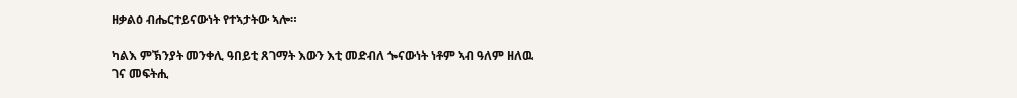ዘቃልዕ ብሔርተይናውነት የተኣታትው ኣሎ።

ካልእ ምኽንያት መንቀሊ ዓበይቲ ጸገማት እውን እቲ መድብለ ጐናውነት ነቶም ኣብ ዓለም ዘለዉ ገና መፍትሒ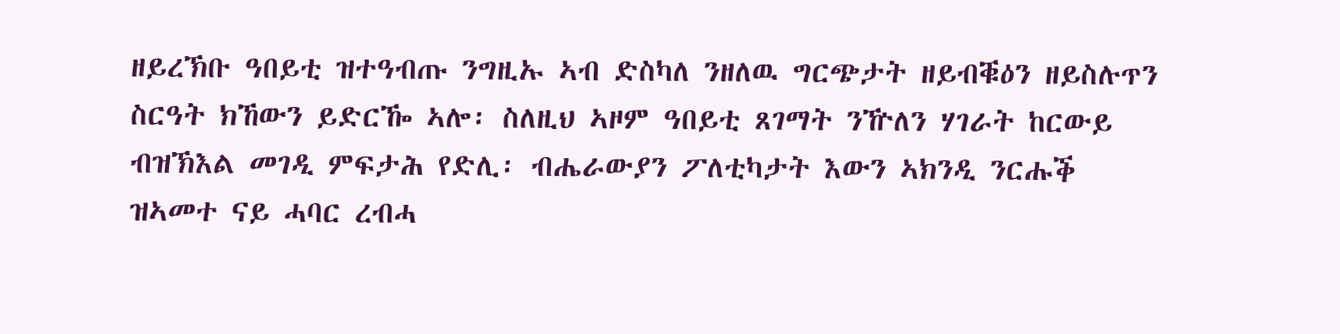ዘይረኽቡ ዓበይቲ ዝተዓብጡ ንግዚኡ ኣብ ድስካለ ንዘለዉ ግርጭታት ዘይብቑዕን ዘይስሉጥን ስርዓት ክኸውን ይድርዀ ኣሎ፡ ስለዚህ ኣዞም ዓበይቲ ጸገማት ንዅለን ሃገራት ከርውይ ብዝኽእል መገዲ ምፍታሕ የድሊ፡ ብሔራውያን ፖለቲካታት እውን ኣክንዲ ንርሑቕ ዝኣመተ ናይ ሓባር ረብሓ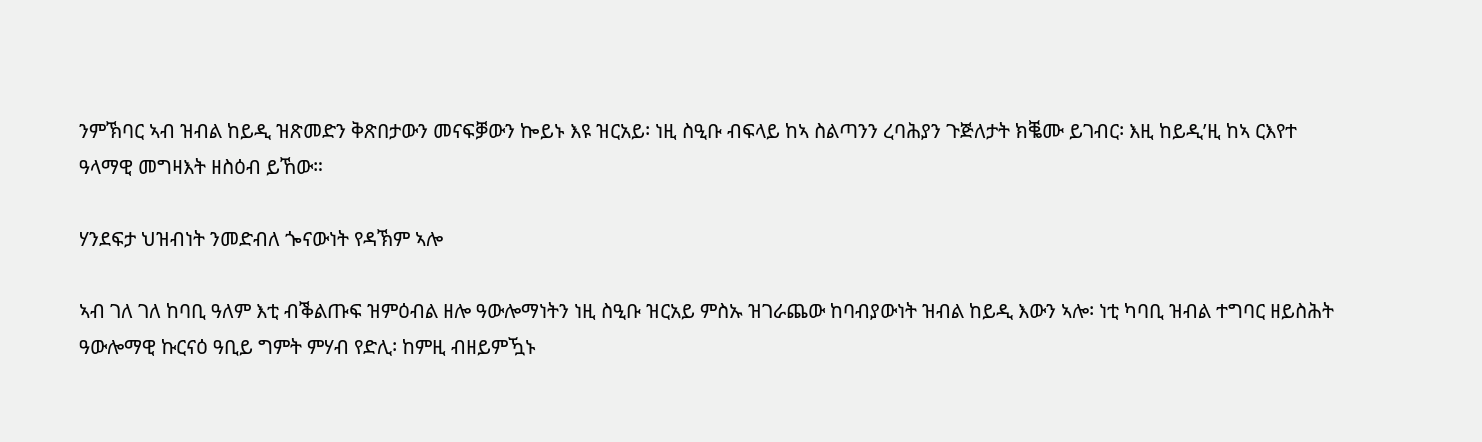ንምኽባር ኣብ ዝብል ከይዲ ዝጽመድን ቅጽበታውን መናፍቓውን ኰይኑ እዩ ዝርአይ፡ ነዚ ስዒቡ ብፍላይ ከኣ ስልጣንን ረባሕያን ጉጅለታት ክቘሙ ይገብር፡ እዚ ከይዲ’ዚ ከኣ ርእየተ ዓላማዊ መግዛእት ዘስዕብ ይኸው።

ሃንደፍታ ህዝብነት ንመድብለ ጐናውነት የዳኽም ኣሎ

ኣብ ገለ ገለ ከባቢ ዓለም እቲ ብቕልጡፍ ዝምዕብል ዘሎ ዓውሎማነትን ነዚ ስዒቡ ዝርአይ ምስኡ ዝገራጨው ከባብያውነት ዝብል ከይዲ እውን ኣሎ፡ ነቲ ካባቢ ዝብል ተግባር ዘይስሕት ዓውሎማዊ ኩርናዕ ዓቢይ ግምት ምሃብ የድሊ፡ ከምዚ ብዘይምዃኑ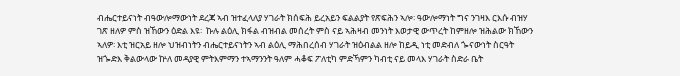ብሔርተይናነት ብዓውሎማውነት ደረጃ ኣብ ዝተፈላለያ ሃገራት ክሰፍሕ ይረአይን ፍልልያት የጽፍሕን ኣሎ፡ ዓውሎማነት ግና ንገዛእ ርእሱ ብዝሃ ገጽ ዘለዎ ምስ ዝኸውን ዕድል እዩ፡  ኩሉ ልዕሊ ክፋል ብዝብል መሰረት ምስ ናይ ኣሕዛብ መንነት እወታዊ ውጥረት ከምዘሎ ዝሕልው ክኸውን ኣለዎ፡ እቲ ዝርአይ ዘሎ ህዝብነትን ብሔርተይናነትን ኣብ ልዕሊ ማሕበረሰብ ሃገራት ዝዕብልል ዘሎ ከይዲ ነቲ መድብለ ጐናውነት ስርዓት ዝጐድእ ቅልውላው ኵለ መዳያዊ ምትእምማን ተኣማንንት ዓለም ሓቆፍ ፖለቲካ ምድኻምን ካብቲ ናይ መላእ ሃገራት ስድራ ቤት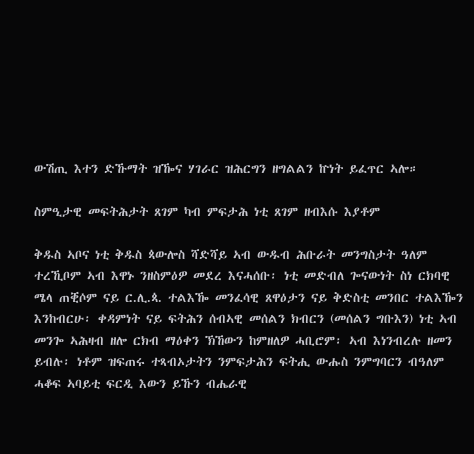ውሽጢ እተን ድኹማት ዝዀና ሃገራር ዝሕርግን ዘግልልን ኵነት ይፈጥር ኣሎ።

ስምዒታዊ መፍትሕታት ጸገም ካብ ምፍታሕ ነቲ ጸገም ዘብእሱ እያቶም

ቅዱስ ኣቦና ነቲ ቅዱስ ጳውሎስ ሻድሻይ ኣብ ውዱብ ሕቡራት መንግስታት ዓለም ተረኺቦም ኣብ እዋኑ ንዘስምዕዎ መደረ እናሓሰቡ፡ ነቲ መድብለ ጐናውነት ስነ ርክባዊ ሜላ ጠቒሶም ናይ ር.ሊ.ጳ. ተልእዀ መንፈሳዊ ጸዋዕታን ናይ ቅድስቲ መንበር ተልእዀን እንከብርሁ፡ ቀዳምነት ናይ ፍትሕን ሰብኣዊ መሰልን ክብርን (መሰልን ግቡእን) ነቲ ኣብ መንጐ ኣሕዛብ ዘሎ ርክብ ማዕቀን ኽኸውን ከምዘለዎ ሓቢሮም፡ ኣብ እነንብረሉ ዘመን ይብሉ፡ ነቶም ዝፍጠሩ ተጻብኦታትን ንምፍታሕን ፍትሒ ውሑስ ንምግባርን ብዓለም ሓቆፍ ኣባይቲ ፍርዲ እውን ይኹን ብሔራዊ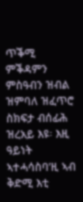ጥቕሚ ምቕዳምን ምስዓብን ዝብል ዝምባለ ዝፈጥሮ ስክፍታ ብሰፊሕ ዝረአይ እዩ፡ እዚ ዓይነት ኣተሓሳስባ’ዚ ኣብ ቅድሚ እቲ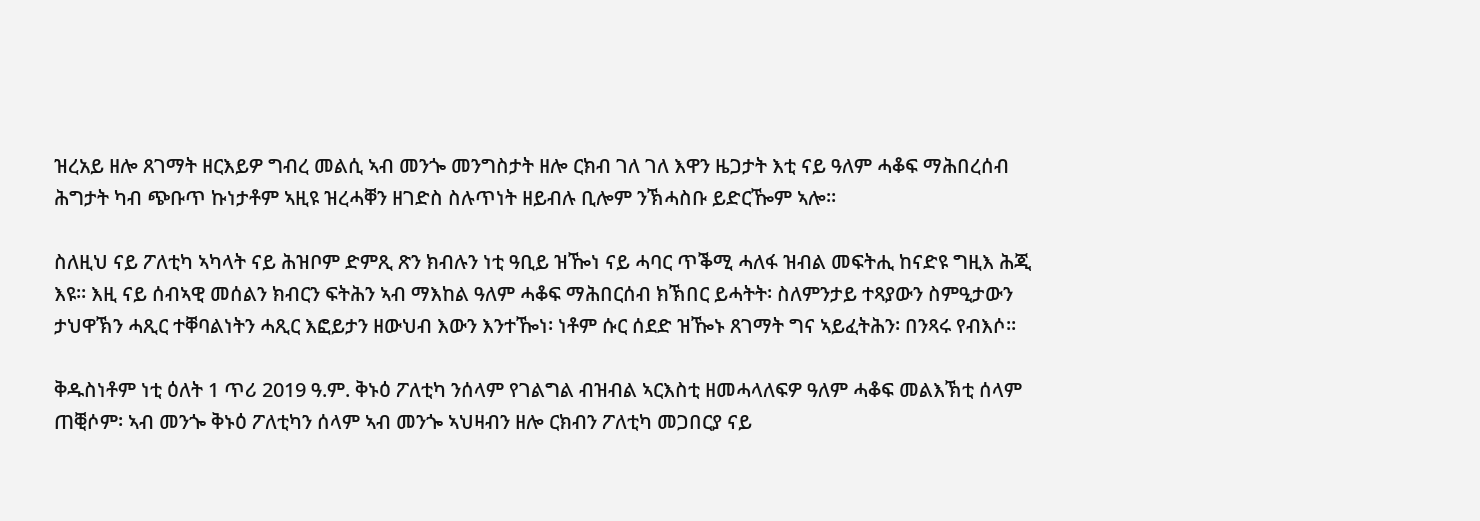ዝረአይ ዘሎ ጸገማት ዘርእይዎ ግብረ መልሲ ኣብ መንጐ መንግስታት ዘሎ ርክብ ገለ ገለ እዋን ዜጋታት እቲ ናይ ዓለም ሓቆፍ ማሕበረሰብ ሕግታት ካብ ጭቡጥ ኩነታቶም ኣዚዩ ዝረሓቐን ዘገድስ ስሉጥነት ዘይብሉ ቢሎም ንኽሓስቡ ይድርዀም ኣሎ።

ስለዚህ ናይ ፖለቲካ ኣካላት ናይ ሕዝቦም ድምጺ ጽን ክብሉን ነቲ ዓቢይ ዝዀነ ናይ ሓባር ጥቕሚ ሓለፋ ዝብል መፍትሒ ከናድዩ ግዚእ ሕጂ እዩ። እዚ ናይ ሰብኣዊ መሰልን ክብርን ፍትሕን ኣብ ማእከል ዓለም ሓቆፍ ማሕበርሰብ ክኽበር ይሓትት፡ ስለምንታይ ተጻያውን ስምዒታውን ታህዋኽን ሓጺር ተቐባልነትን ሓጺር እፎይታን ዘውህብ እውን እንተዀነ፡ ነቶም ሱር ሰደድ ዝዀኑ ጸገማት ግና ኣይፈትሕን፡ በንጻሩ የብእሶ።

ቅዱስነቶም ነቲ ዕለት 1 ጥሪ 2019 ዓ.ም. ቅኑዕ ፖለቲካ ንሰላም የገልግል ብዝብል ኣርእስቲ ዘመሓላለፍዎ ዓለም ሓቆፍ መልእኽቲ ሰላም ጠቒሶም፡ ኣብ መንጐ ቅኑዕ ፖለቲካን ሰላም ኣብ መንጐ ኣህዛብን ዘሎ ርክብን ፖለቲካ መጋበርያ ናይ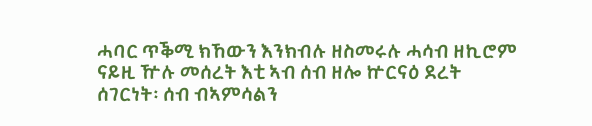ሓባር ጥቕሚ ክኸውን እንክብሉ ዘስመሩሉ ሓሳብ ዘኪሮም ናይዚ ዅሉ መሰረት እቲ ኣብ ሰብ ዘሎ ኵርናዕ ደረት ሰገርነት፡ ሰብ ብኣምሳልን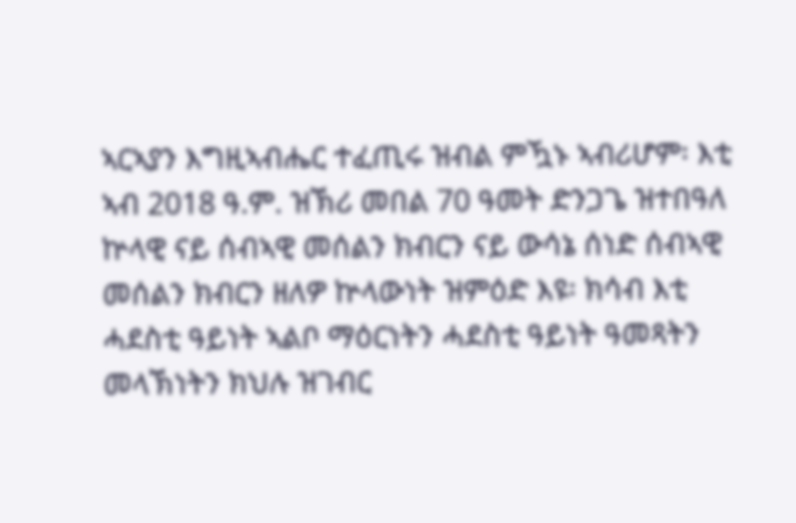ኣርኣያን እግዚኣብሔር ተፈጢሩ ዝብል ምዃኑ ኣብሪሆም፡ እቲ ኣብ 2018 ዓ.ም. ዝኽሪ መበል 70 ዓመት ድንጋጌ ዝተበዓለ ኵላዊ ናይ ሰብኣዊ መሰልን ክብርን ናይ ውሳኔ ሰነድ ሰብኣዊ መሰልን ክብርን ዘለዎ ኵላውነት ዝምዕድ እዩ፡ ክሳብ እቲ ሓደስቲ ዓይነት ኣልቦ ማዕርነትን ሓደስቲ ዓይነት ዓመጻትን መላኽነትን ክህሉ ዝገብር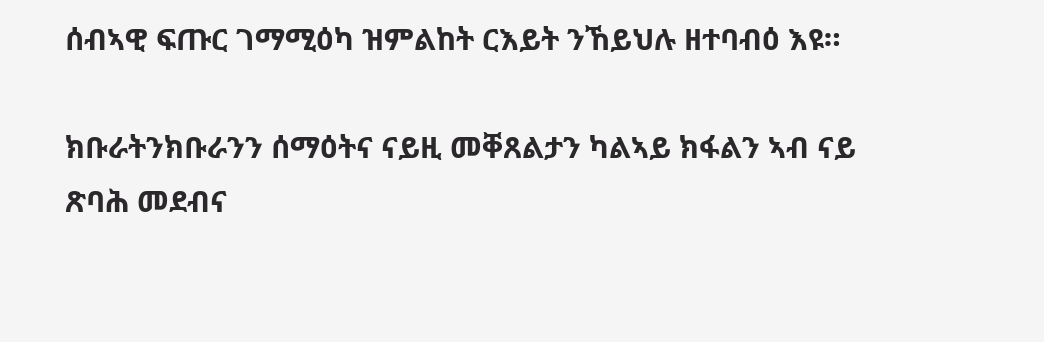ሰብኣዊ ፍጡር ገማሚዕካ ዝምልከት ርእይት ንኸይህሉ ዘተባብዕ እዩ።

ክቡራትንክቡራንን ሰማዕትና ናይዚ መቐጸልታን ካልኣይ ክፋልን ኣብ ናይ ጽባሕ መደብና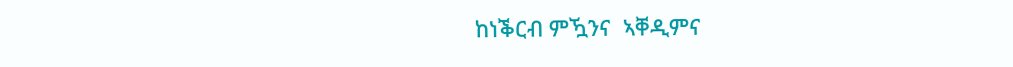ከነቕርብ ምዃንና  ኣቐዲምና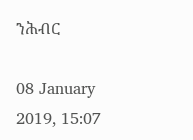ንሕብር

08 January 2019, 15:07